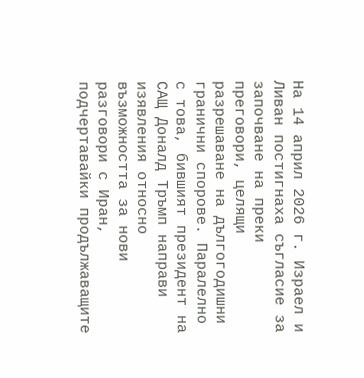На 14 април 2026 г. Израел и Ливан постигнаха съгласие за започване на преки преговори, целящи разрешаване на дългогодишни гранични спорове. Паралелно с това, бившият президент на САЩ Доналд Тръмп направи изявления относно възможността за нови разговори с Иран, подчертавайки продължаващите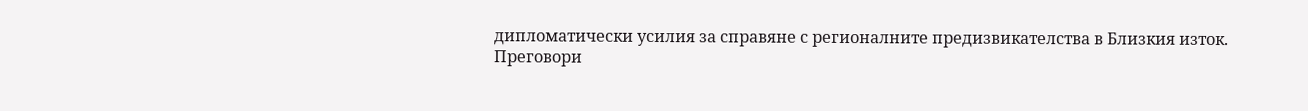дипломатически усилия за справяне с регионалните предизвикателства в Близкия изток.
Преговори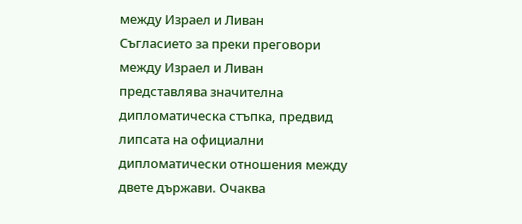между Израел и Ливан
Съгласието за преки преговори между Израел и Ливан представлява значителна дипломатическа стъпка, предвид липсата на официални дипломатически отношения между двете държави. Очаква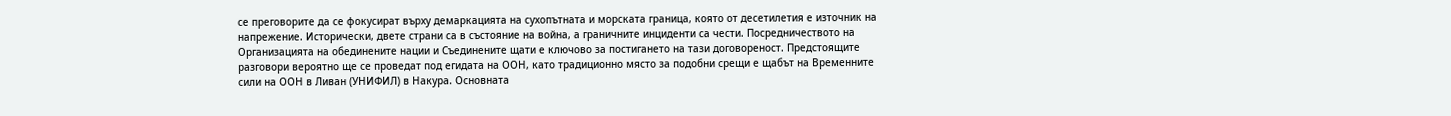се преговорите да се фокусират върху демаркацията на сухопътната и морската граница, която от десетилетия е източник на напрежение. Исторически, двете страни са в състояние на война, а граничните инциденти са чести. Посредничеството на Организацията на обединените нации и Съединените щати е ключово за постигането на тази договореност. Предстоящите разговори вероятно ще се проведат под егидата на ООН, като традиционно място за подобни срещи е щабът на Временните сили на ООН в Ливан (УНИФИЛ) в Накура. Основната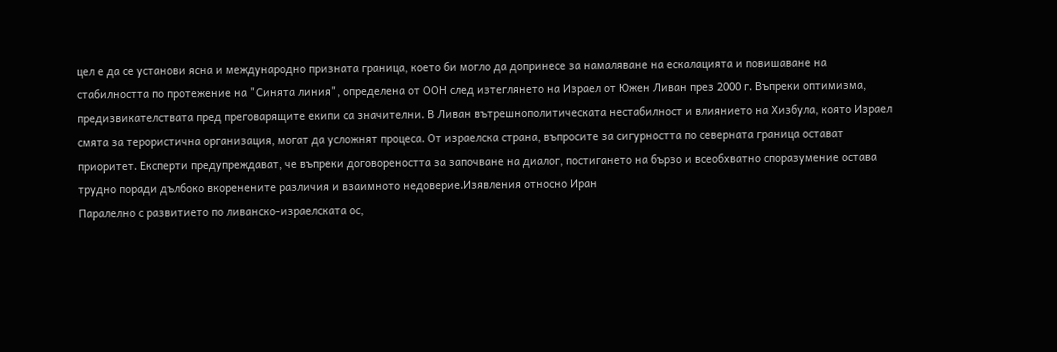цел е да се установи ясна и международно призната граница, което би могло да допринесе за намаляване на ескалацията и повишаване на стабилността по протежение на "Синята линия", определена от ООН след изтеглянето на Израел от Южен Ливан през 2000 г. Въпреки оптимизма, предизвикателствата пред преговарящите екипи са значителни. В Ливан вътрешнополитическата нестабилност и влиянието на Хизбула, която Израел смята за терористична организация, могат да усложнят процеса. От израелска страна, въпросите за сигурността по северната граница остават приоритет. Експерти предупреждават, че въпреки договореността за започване на диалог, постигането на бързо и всеобхватно споразумение остава трудно поради дълбоко вкоренените различия и взаимното недоверие.Изявления относно Иран
Паралелно с развитието по ливанско-израелската ос,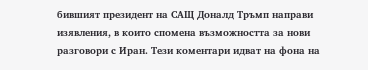бившият президент на САЩ Доналд Тръмп направи изявления, в които спомена възможността за нови разговори с Иран. Тези коментари идват на фона на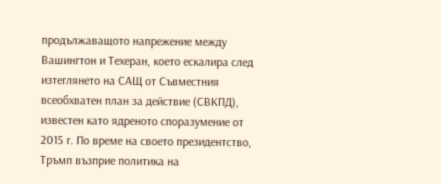продължаващото напрежение между Вашингтон и Техеран, което ескалира след изтеглянето на САЩ от Съвместния всеобхватен план за действие (СВКПД), известен като ядреното споразумение от 2015 г. По време на своето президентство, Тръмп възприе политика на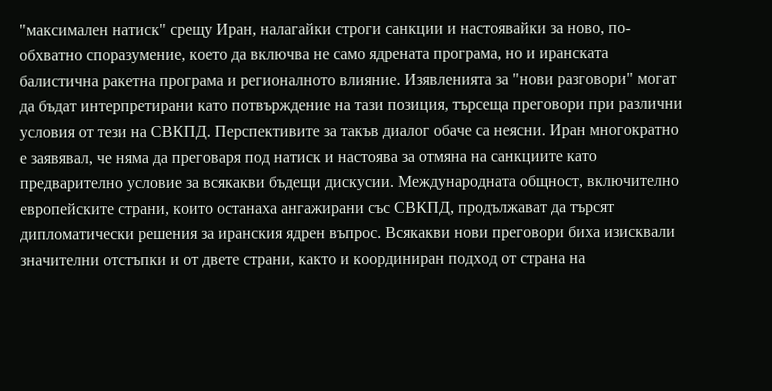"максимален натиск" срещу Иран, налагайки строги санкции и настоявайки за ново, по-обхватно споразумение, което да включва не само ядрената програма, но и иранската балистична ракетна програма и регионалното влияние. Изявленията за "нови разговори" могат да бъдат интерпретирани като потвърждение на тази позиция, търсеща преговори при различни условия от тези на СВКПД. Перспективите за такъв диалог обаче са неясни. Иран многократно е заявявал, че няма да преговаря под натиск и настоява за отмяна на санкциите като предварително условие за всякакви бъдещи дискусии. Международната общност, включително европейските страни, които останаха ангажирани със СВКПД, продължават да търсят дипломатически решения за иранския ядрен въпрос. Всякакви нови преговори биха изисквали значителни отстъпки и от двете страни, както и координиран подход от страна на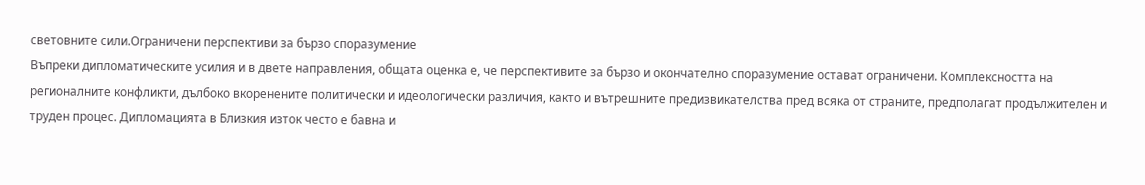световните сили.Ограничени перспективи за бързо споразумение
Въпреки дипломатическите усилия и в двете направления, общата оценка е, че перспективите за бързо и окончателно споразумение остават ограничени. Комплексността на регионалните конфликти, дълбоко вкоренените политически и идеологически различия, както и вътрешните предизвикателства пред всяка от страните, предполагат продължителен и труден процес. Дипломацията в Близкия изток често е бавна и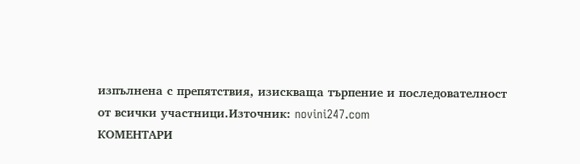изпълнена с препятствия, изискваща търпение и последователност от всички участници.Източник: novini247.com
КОМЕНТАРИ